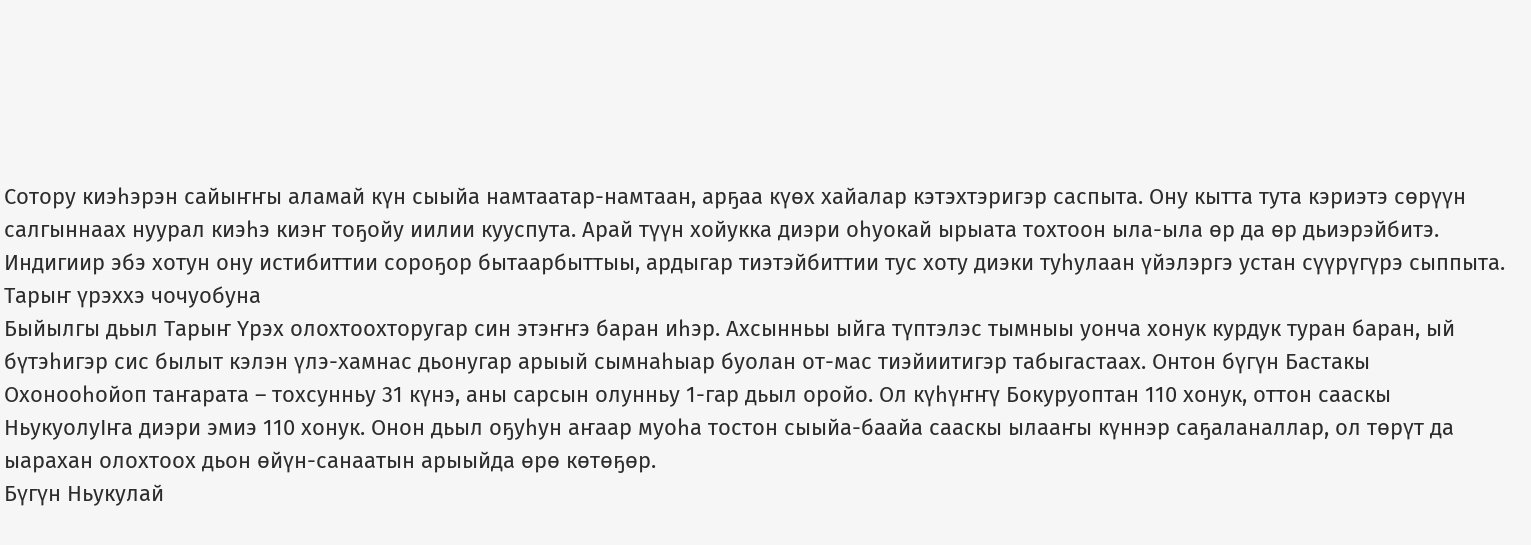Сотору киэһэрэн сайыҥҥы аламай күн сыыйа намтаатар-намтаан, арҕаа күөх хайалар кэтэхтэригэр саспыта. Ону кытта тута кэриэтэ сөрүүн салгыннаах нуурал киэһэ киэҥ тоҕойу иилии кууспута. Арай түүн хойукка диэри оһуокай ырыата тохтоон ыла-ыла өр да өр дьиэрэйбитэ. Индигиир эбэ хотун ону истибиттии сороҕор бытаарбыттыы, ардыгар тиэтэйбиттии тус хоту диэки туһулаан үйэлэргэ устан сүүрүгүрэ сыппыта.
Тарыҥ үрэххэ чочуобуна
Быйылгы дьыл Тарыҥ Үрэх олохтоохторугар син этэҥҥэ баран иһэр. Ахсынньы ыйга түптэлэс тымныы уонча хонук курдук туран баран, ый бүтэһигэр сис былыт кэлэн үлэ-хамнас дьонугар арыый сымнаһыар буолан от-мас тиэйиитигэр табыгастаах. Онтон бүгүн Бастакы Охонооһойоп таҥарата – тохсунньу 31 күнэ, аны сарсын олунньу 1-гар дьыл оройо. Ол күһүҥҥү Бокуруоптан 110 хонук, оттон сааскы НьукуолуІҥа диэри эмиэ 110 хонук. Онон дьыл оҕуһун аҥаар муоһа тостон сыыйа-баайа сааскы ылааҥы күннэр саҕаланаллар, ол төрүт да ыарахан олохтоох дьон өйүн-санаатын арыыйда өрө көтөҕөр.
Бүгүн Ньукулай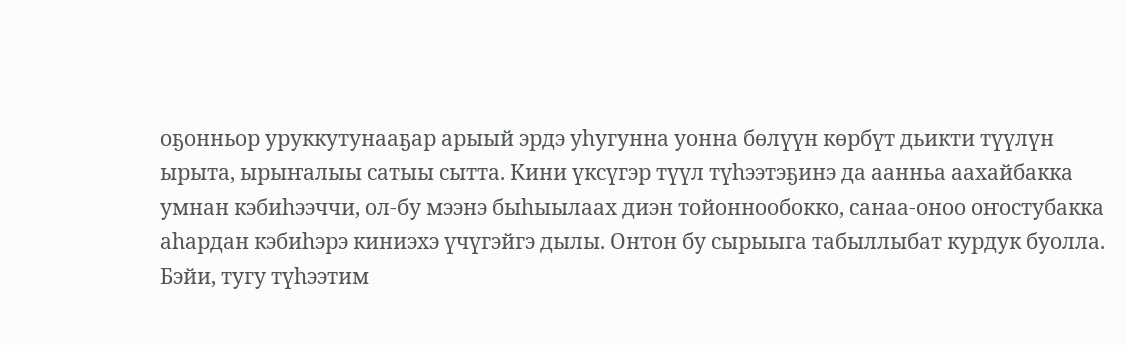оҕонньор уруккутунааҕар арыый эрдэ уһугунна уонна бөлүүн көрбүт дьикти түүлүн ырыта, ырыҥалыы сатыы сытта. Кини үксүгэр түүл түһээтэҕинэ да аанньа аахайбакка умнан кэбиһээччи, ол-бу мээнэ быһыылаах диэн тойоннообокко, санаа-оноо оҥостубакка аһардан кэбиһэрэ киниэхэ үчүгэйгэ дылы. Онтон бу сырыыга табыллыбат курдук буолла. Бэйи, тугу түһээтим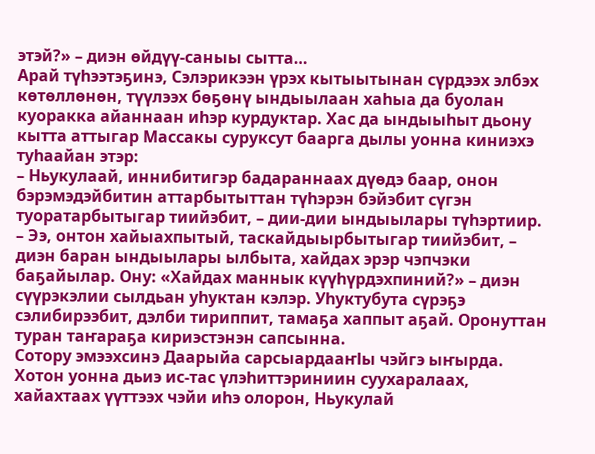этэй?» – диэн өйдүү-саныы сытта…
Арай түһээтэҕинэ, Сэлэрикээн үрэх кытыытынан сүрдээх элбэх көтөллөнөн, түүлээх бөҕөнү ындыылаан хаһыа да буолан куоракка айаннаан иһэр курдуктар. Хас да ындыыһыт дьону кытта аттыгар Массакы суруксут баарга дылы уонна киниэхэ туһаайан этэр:
– Ньукулаай, иннибитигэр бадараннаах дүөдэ баар, онон бэрэмэдэйбитин аттарбытыттан түһэрэн бэйэбит сүгэн туоратарбытыгар тиийэбит, – дии-дии ындыылары түһэртиир.
– Ээ, онтон хайыахпытый, таскайдыырбытыгар тиийэбит, – диэн баран ындыылары ылбыта, хайдах эрэр чэпчэки баҕайылар. Ону: «Хайдах маннык күүһүрдэхпиний?» – диэн сүүрэкэлии сылдьан уһуктан кэлэр. Уһуктубута сүрэҕэ сэлибирээбит, дэлби тириппит, тамаҕа хаппыт аҕай. Оронуттан туран таҥараҕа кириэстэнэн сапсынна.
Сотору эмээхсинэ Даарыйа сарсыардааҥІы чэйгэ ыҥырда. Хотон уонна дьиэ ис-тас үлэһиттэриниин суухаралаах, хайахтаах үүттээх чэйи иһэ олорон, Ньукулай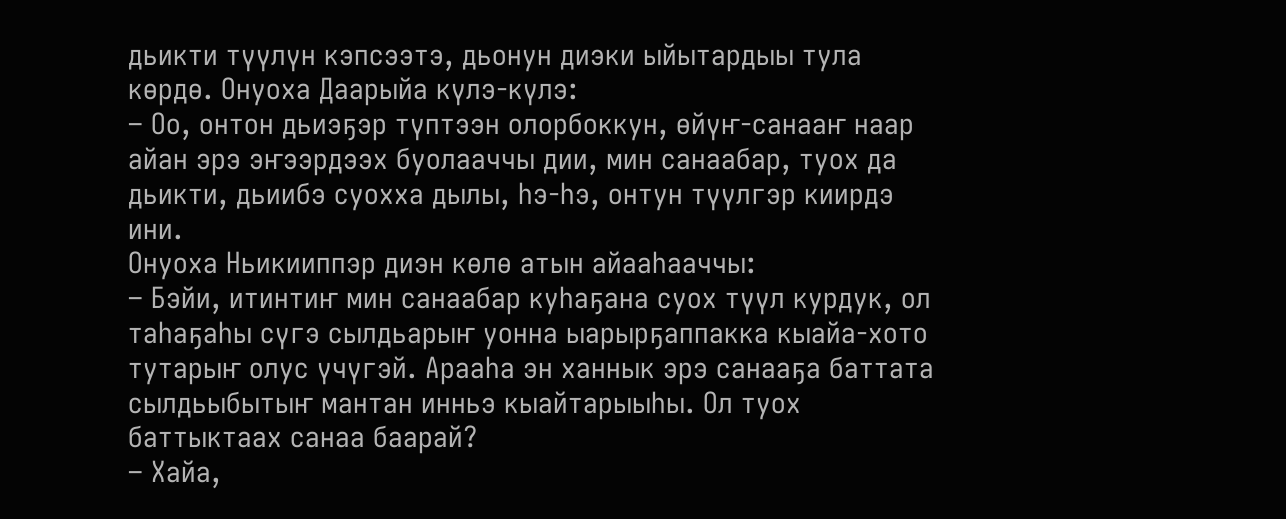дьикти түүлүн кэпсээтэ, дьонун диэки ыйытардыы тула көрдө. Онуоха Даарыйа күлэ-күлэ:
– Оо, онтон дьиэҕэр түптээн олорбоккун, өйүҥ-санааҥ наар айан эрэ эҥээрдээх буолааччы дии, мин санаабар, туох да дьикти, дьиибэ суохха дылы, һэ-һэ, онтун түүлгэр киирдэ ини.
Онуоха Ньикииппэр диэн көлө атын айааһааччы:
– Бэйи, итинтиҥ мин санаабар куһаҕана суох түүл курдук, ол таһаҕаһы сүгэ сылдьарыҥ уонна ыарырҕаппакка кыайа-хото тутарыҥ олус үчүгэй. Арааһа эн ханнык эрэ санааҕа баттата сылдьыбытыҥ мантан инньэ кыайтарыыһы. Ол туох баттыктаах санаа баарай?
– Хайа,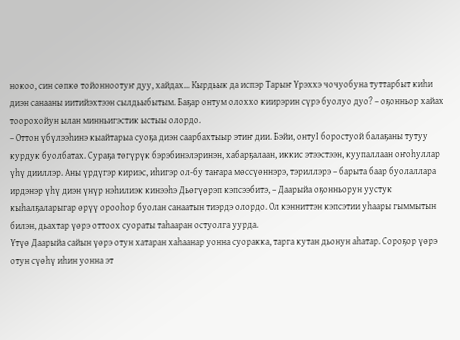нокоо, син сөпкө тойонноотуҥ дуу, хайдах… Кырдьык да испэр Тарыҥ Үрэххэ чочуобуна туттарбыт киһи диэн санааны иитийэхтээн сылдьыбытым. Баҕар онтум олоххо киирэрин сүрэ буолуо дуо? – оҕонньор хайах тоорохойун ылан минньигэстик ыстыы олордо.
– Оттон үбүлээһинэ кыайтарыа суоҕа диэн саарбахтыыр этиҥ дии. Бэйи, онтуІ боростуой балаҕаны тутуу курдук буолбатах. Сураҕа төгүрүк бэрэбинэлэринэн, хабарҕалаан, иккис этээстээн, куупаллаан оҥоһуллар үһү дииллэр. Аны үрдүгэр кириэс, иһигэр ол-бу таҥара мөссүөннэрэ, тэриллэрэ – барыта баар буолаллара ирдэнэр үһү диэн үнүр нэһилиэк кинээһэ Дьөгүөрэп кэпсээбитэ, – Даарыйа оҕонньорун уустук кыһалҕаларыгар өрүү орооһор буолан санаатын тиэрдэ олордо. Ол кэнниттэн кэпсэтии уһаары гыммытын билэн, дьахтар үөрэ оттоох суораты таһааран остуолга уурда.
Үтүө Даарыйа сайын үөрэ отун хатаран хаһаанар уонна суоракка, тарга кутан дьонун аһатар. Сороҕор үөрэ отун сүөһү иһин уонна эт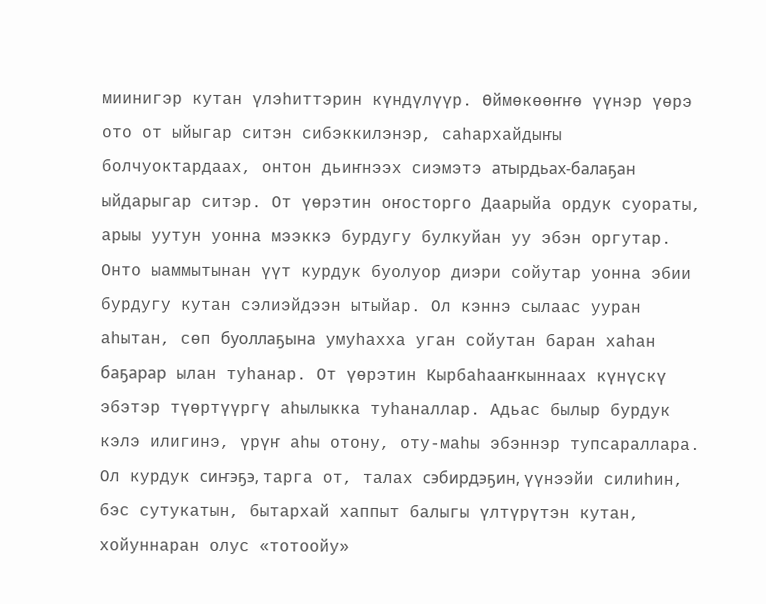миинигэр кутан үлэһиттэрин күндүлүүр. Өймөкөөҥҥө үүнэр үөрэ ото от ыйыгар ситэн сибэккилэнэр, саһархайдыҥы болчуоктардаах, онтон дьиҥнээх сиэмэтэ атырдьах-балаҕан ыйдарыгар ситэр. От үөрэтин оҥосторго Даарыйа ордук суораты, арыы уутун уонна мээккэ бурдугу булкуйан уу эбэн оргутар. Онто ыаммытынан үүт курдук буолуор диэри сойутар уонна эбии бурдугу кутан сэлиэйдээн ытыйар. Ол кэннэ сылаас ууран аһытан, сөп буоллаҕына умуһахха уган сойутан баран хаһан баҕарар ылан туһанар. От үөрэтин Кырбаһааҥкыннаах күнүскү эбэтэр түөртүүргү аһылыкка туһаналлар. Адьас былыр бурдук кэлэ илигинэ, үрүҥ аһы отону, оту-маһы эбэннэр тупсараллара. Ол курдук сиҥэҕэ, тарга от, талах сэбирдэҕин, үүнээйи силиһин, бэс сутукатын, бытархай хаппыт балыгы үлтүрүтэн кутан, хойуннаран олус «тотоойу»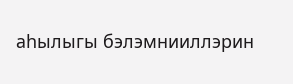аһылыгы бэлэмнииллэрин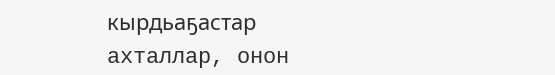кырдьаҕастар ахталлар, онон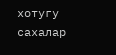хотугу сахалар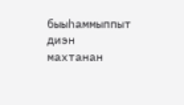быыһаммыппыт диэн махтанан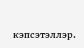кэпсэтэллэр.